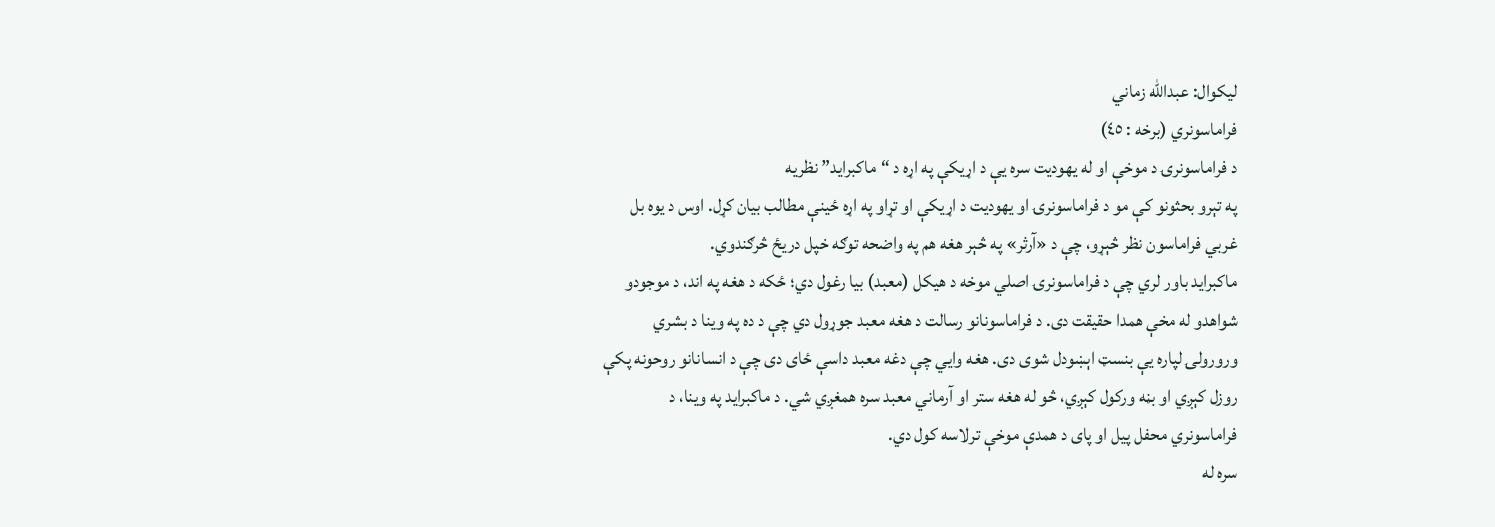لیکوال: عبدالله زماني
فراماسونري (برخه : ٤٥)
د فراماسونرۍ د موخې او له یهودیت سره یې د اړیکې په اړه د “ماکبراید” نظریه
په تېرو بحثونو کې مو د فراماسونرۍ او یهودیت د اړیکې او تړاو په اړه ځینې مطالب بیان کړل. اوس د یوه بل غربي فراماسون نظر څېړو، چې د «آرثر» په څېر هغه هم په واضحه توګه خپل دریځ څرګندوي.
ماکبراید باور لري چې د فراماسونرۍ اصلي موخه د هیکل (معبد) بیا رغول دي؛ ځکه د هغه په اند، د موجودو شواهدو له مخې همدا حقیقت دی. د فراماسونانو رسالت د هغه معبد جوړول دي چې د ده په وینا د بشري ورورولۍ لپاره یې بنسټ اېښودل شوی دی. هغه وایي چې دغه معبد داسې ځای دی چې د انسانانو روحونه پکې روزل کېږي او بڼه ورکول کېږي، څو له هغه ستر او آرماني معبد سره همغږي شي. د ماکبراید په وینا، د فراماسونري محفل پیل او پای د همدې موخې ترلاسه کول دي.
سره له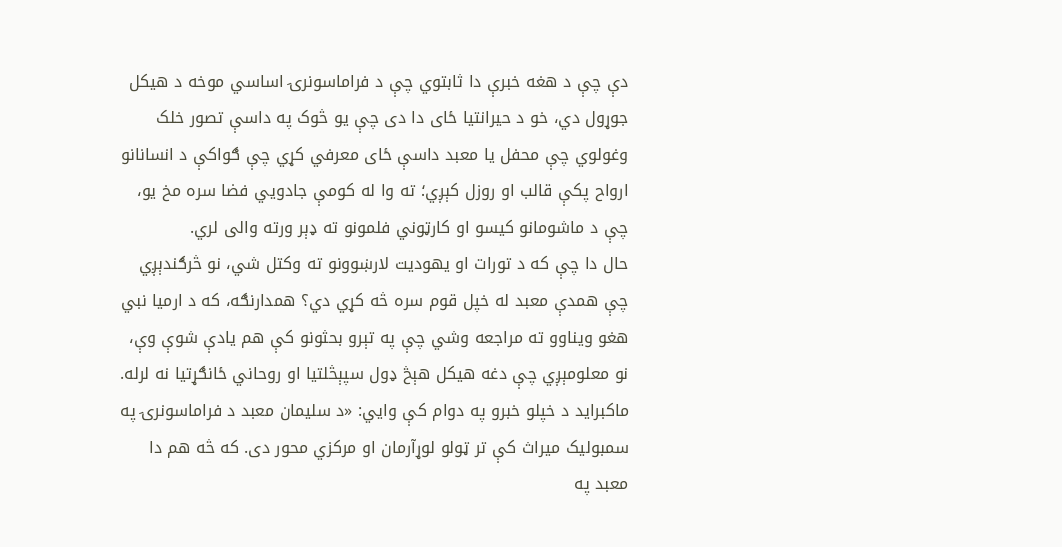دې چې د هغه خبرې دا ثابتوي چې د فراماسونرۍ اساسي موخه د هیکل جوړول دي، خو د حیرانتیا ځای دا دی چې یو څوک په داسې تصور خلک وغولوي چې محفل یا معبد داسې ځای معرفي کړي چې ګواکې د انسانانو ارواح پکې قالب او روزل کېږي؛ ته وا له کومې جادویي فضا سره مخ یو، چې د ماشومانو کیسو او کارټوني فلمونو ته ډېر ورته والی لري.
حال دا چې که د تورات او یهودیت لارښوونو ته وکتل شي، نو څرګندېږي چې همدې معبد له خپل قوم سره څه کړي دي؟ همدارنګه، که د ارمیا نبي هغو ویناوو ته مراجعه وشي چې په تېرو بحثونو کې هم یادې شوې وې، نو معلومېږي چې دغه هیکل هېڅ ډول سپېڅلتیا او روحاني ځانګړتیا نه لرله.
ماکبراید د خپلو خبرو په دوام کې وایي: «د سلیمان معبد د فراماسونرۍ په سمبولیک میراث کې تر ټولو لوړآرمان او مرکزي محور دی. که څه هم دا معبد په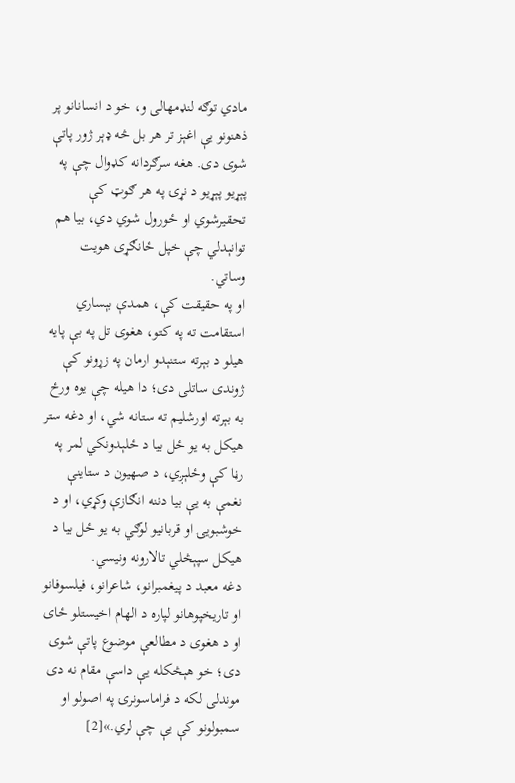مادي توګه لنډمهالی و، خو د انسانانو پر ذهنونو یې اغېز تر هر بل څه ډېر ژور پاتې شوی دی. هغه سرګردانه کډوال چې په پېړیو پېړیو د نړۍ په هر ګوټ کې تحقيرشوي او ځورول شوي دي، بیا هم توانېدلي چې خپل ځانګړی هویت وساتي.
او په حقیقت کې، همدې بېساري استقامت ته په کتو، هغوی تل په بې پایه هیلو د بېرته ستنېدو ارمان په زړونو کې ژوندی ساتلی دی؛ دا هیله چې یوه ورځ به بېرته اورشلیم ته ستانه شي، او دغه ستر هیکل به یو ځل بیا د ځلېدونکي لمر په رڼا کې وځلېږي، د صهیون د ستاینې نغمې به یې بیا دننه انګازې وکړي، او د خوشبویۍ او قربانیو لوګي به یو ځل بیا د هیکل سپېڅلي تالارونه ونيسي.
دغه معبد د پیغمبرانو، شاعرانو، فیلسوفانو او تاریخپوهانو لپاره د الهام اخیستلو ځای او د هغوی د مطالعې موضوع پاتې شوی دی؛ خو هېڅکله یې داسې مقام نه دی موندلی لکه د فراماسونرۍ په اصولو او سمبولونو کې یې چې لري.»[2]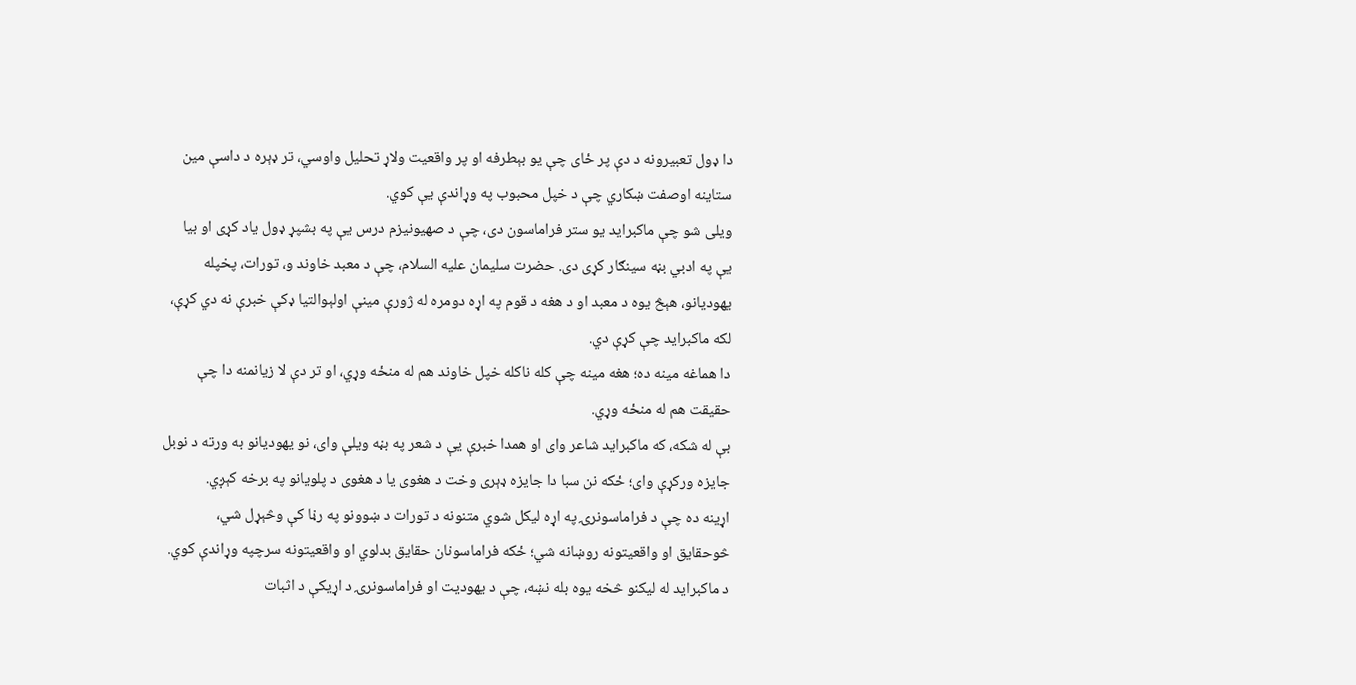دا ډول تعبیرونه د دې پر ځای چې یو بېطرفه او پر واقعیت ولاړ تحلیل واوسي، تر ډېره د داسې مین ستاینه اوصفت ښکاري چې د خپل محبوب په وړاندې یې کوي.
ویلی شو چې ماکبراید یو ستر فراماسون دی، چې د صهیونیزم درس یې په بشپړ ډول یاد کړی او بیا یې په ادبي بڼه سینګار کړی دی. حضرت سلیمان علیه السلام، چې د معبد خاوند و، تورات، پخپله یهودیانو، هېڅ یوه د معبد او د هغه د قوم په اړه دومره له ژورې مینې اولېوالتیا ډکې خبرې نه دي کړې، لکه ماکبراید چې کړې دي.
دا هماغه مینه ده؛ هغه مینه چې کله ناکله خپل خاوند هم له منځه وړي، او تر دې لا زیانمنه دا چې حقیقت هم له منځه وړي.
بې له شکه، که ماکبراید شاعر وای او همدا خبرې یې د شعر په بڼه ویلې وای، نو یهودیانو به ورته د نوبل جایزه ورکړې وای؛ ځکه نن سبا دا جایزه ډېری وخت د هغوی یا د هغوی د پلویانو په برخه کېږي.
اړینه ده چې د فراماسونرۍ په اړه لیکل شوي متنونه د تورات د ښوونو په رڼا کې وڅېړل شي، څوحقایق او واقعیتونه روښانه شي؛ ځکه فراماسونان حقایق بدلوي او واقعیتونه سرچپه وړاندې کوي.
د ماکبراید له لیکنو څخه یوه بله نښه، چې د یهودیت او فراماسونرۍ د اړیکې د اثبات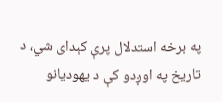په برخه استدلال پرې کېدای شي، د تاریخ په اوږدو کې د یهودیانو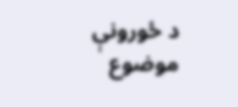د ځورونې موضوع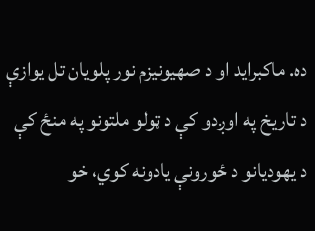ده. ماکبراید او د صهیونیزم نور پلویان تل یوازې د تاریخ په اوږدو کې د ټولو ملتونو په منځ کې د یهودیانو د ځورونې یادونه کوي، خو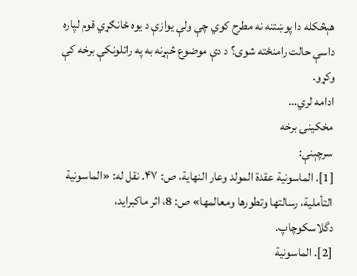هېڅکله دا پوښتنه نه مطرح کوي چې ولې یوازې د یوه ځانګړي قوم لپاره داسې حالت رامنځته شوی؟ د دې موضوع څېړنه به په راتلونکې برخه کې وکړو.
ادامه لري…
مخکينۍ برخه
سرچېنې:
[1]. الماسونیة عقدة المولد وعار النهایة، ص: ۴۷. نقل له: «الماسونیة التأملیة، رسالتها وتطورها ومعالمها» ص: 8، اثر ماکبراید، دگلاسکوچاپ.
[2]. الماسونیة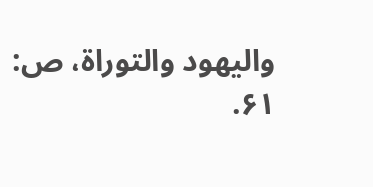والیهود والتوراة، ص: ۶۱.